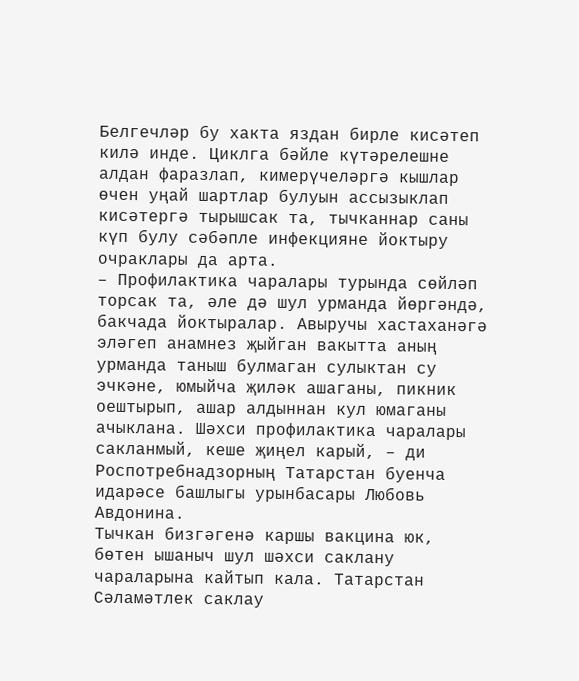Белгечләр бу хакта яздан бирле кисәтеп килә инде. Циклга бәйле күтәрелешне алдан фаразлап, кимерүчеләргә кышлар өчен уңай шартлар булуын ассызыклап кисәтергә тырышсак та, тычканнар саны күп булу сәбәпле инфекцияне йоктыру очраклары да арта.
– Профилактика чаралары турында сөйләп торсак та, әле дә шул урманда йөргәндә, бакчада йоктыралар. Авыручы хастаханәгә эләгеп анамнез җыйган вакытта аның урманда таныш булмаган сулыктан су эчкәне, юмыйча җиләк ашаганы, пикник оештырып, ашар алдыннан кул юмаганы ачыклана. Шәхси профилактика чаралары сакланмый, кеше җиңел карый, – ди Роспотребнадзорның Татарстан буенча идарәсе башлыгы урынбасары Любовь Авдонина.
Тычкан бизгәгенә каршы вакцина юк, бөтен ышаныч шул шәхси саклану чараларына кайтып кала. Татарстан Сәламәтлек саклау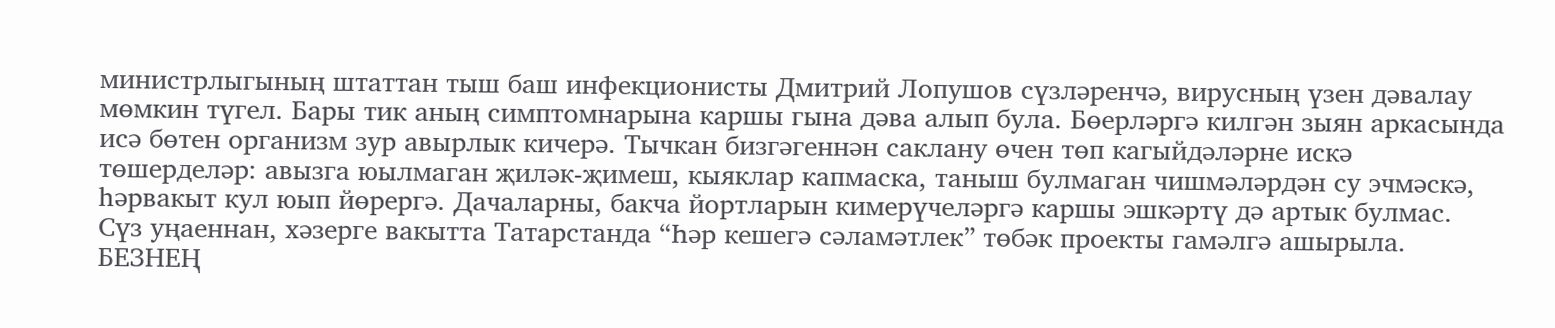министрлыгының штаттан тыш баш инфекционисты Дмитрий Лопушов сүзләренчә, вирусның үзен дәвалау мөмкин түгел. Бары тик аның симптомнарына каршы гына дәва алып була. Бөерләргә килгән зыян аркасында исә бөтен организм зур авырлык кичерә. Тычкан бизгәгеннән саклану өчен төп кагыйдәләрне искә төшерделәр: авызга юылмаган җиләк-җимеш, кыяклар капмаска, таныш булмаган чишмәләрдән су эчмәскә, һәрвакыт кул юып йөрергә. Дачаларны, бакча йортларын кимерүчеләргә каршы эшкәртү дә артык булмас.
Сүз уңаеннан, хәзерге вакытта Татарстанда “Һәр кешегә сәламәтлек” төбәк проекты гамәлгә ашырыла.
БЕЗНЕҢ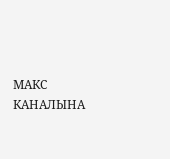МАКС КАНАЛЫНА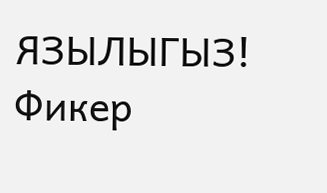ЯЗЫЛЫГЫЗ!
Фикер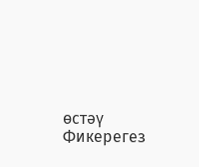өстәү
Фикерегез